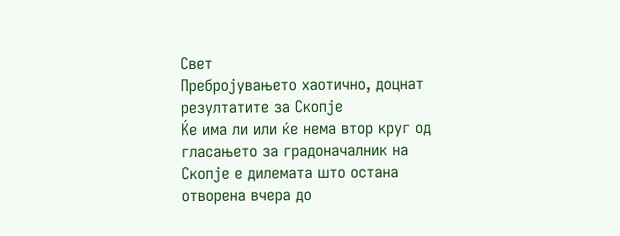Свет
Пребројувањето хаотично, доцнат резултатите за Скопје
Ќе има ли или ќе нема втор круг од гласањето за градоначалник на Скопје е дилемата што остана отворена вчера до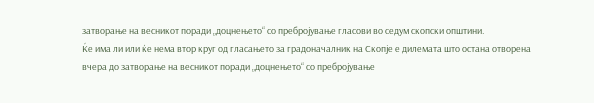затворање на весникот поради „доцнењето“ со пребројување гласови во седум скопски општини.
Ќе има ли или ќе нема втор круг од гласањето за градоначалник на Скопје е дилемата што остана отворена вчера до затворање на весникот поради „доцнењето“ со пребројување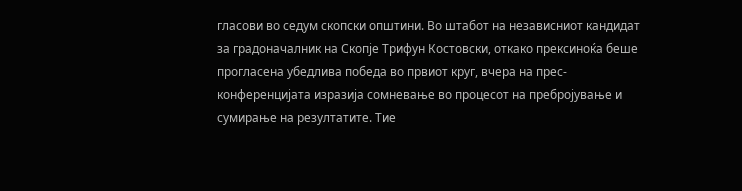гласови во седум скопски општини. Во штабот на независниот кандидат за градоначалник на Скопје Трифун Костовски, откако прексиноќа беше прогласена убедлива победа во првиот круг, вчера на прес-конференцијата изразија сомневање во процесот на пребројување и сумирање на резултатите. Тие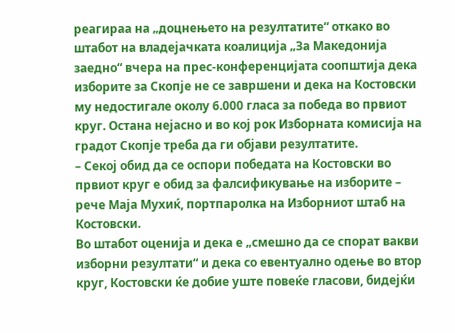реагираа на „доцнењето на резултатите“ откако во штабот на владејачката коалиција „За Македонија заедно“ вчера на прес-конференцијата соопштија дека изборите за Скопје не се завршени и дека на Костовски му недостигале околу 6.000 гласа за победа во првиот круг. Остана нејасно и во кој рок Изборната комисија на градот Скопје треба да ги објави резултатите.
– Секој обид да се оспори победата на Костовски во првиот круг е обид за фалсификување на изборите – рече Маја Мухиќ, портпаролка на Изборниот штаб на Костовски.
Во штабот оценија и дека е „смешно да се спорат вакви изборни резултати“ и дека со евентуално одење во втор круг, Костовски ќе добие уште повеќе гласови, бидејќи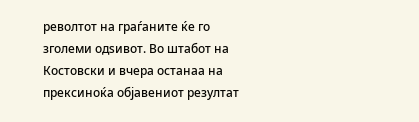револтот на граѓаните ќе го зголеми одѕивот. Во штабот на Костовски и вчера останаа на прексиноќа објавениот резултат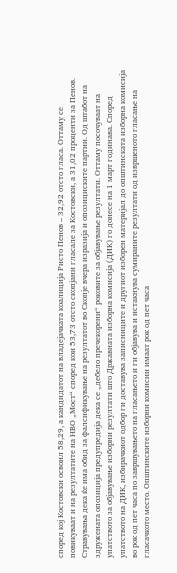според кој Костовски освоил 58,29, а кандидатот на владејачката коалиција Ристо Пенов – 32,92 отсто гласа. Оттаму се повикуваат и на резултатите на НВО „Мост“ според кои 53,73 отсто скопјани гласале за Костовски, а 31,02 проценти за Пенов.
Стравувања дека ќе има обид за фалсификување на резултатот во Скопје вчера изразија и опозициските партии. Од штабот на здружената опозиција предупредија дека се „дебело пречекорени“ роковите за објавување резултати. Оттаму посочуваат на упатството за објавување изборни резултати што Државната изборна комисија (ДИК) го донесе на 1 март годинава. Според упатството на ДИК, избирачкиот одбор ги доставува записниците и другиот изборен материјал до општинската изборна комисија во рок од пет часа по завршувањето на гласањето и ги објавува и истакнува сумираните резултати од извршеното гласање на гласачкото место. Општинските изборни комисии имаат рок од пет часа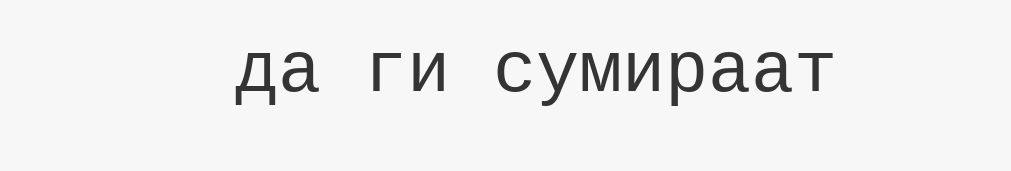да ги сумираат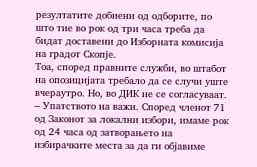резултатите добиени од одборите, по што тие во рок од три часа треба да бидат доставени до Изборната комисија на градот Скопје.
Тоа, според правните служби, во штабот на опозицијата требало да се случи уште вчераутро. Но, во ДИК не се согласуваат.
– Упатството на важи. Според членот 71 од Законот за локални избори, имаме рок од 24 часа од затворањето на избирачките места за да ги објавиме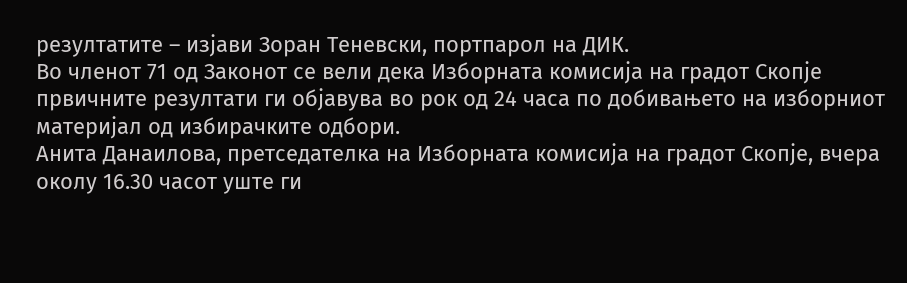резултатите – изјави Зоран Теневски, портпарол на ДИК.
Во членот 71 од Законот се вели дека Изборната комисија на градот Скопје првичните резултати ги објавува во рок од 24 часа по добивањето на изборниот материјал од избирачките одбори.
Анита Данаилова, претседателка на Изборната комисија на градот Скопје, вчера околу 16.30 часот уште ги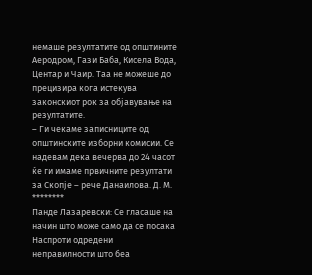немаше резултатите од општините Аеродром, Гази Баба, Кисела Вода, Центар и Чаир. Таа не можеше до прецизира кога истекува законскиот рок за објавување на резултатите.
– Ги чекаме записниците од општинските изборни комисии. Се надевам дека вечерва до 24 часот ќе ги имаме првичните резултати за Скопје – рече Данаилова. Д. М.
********
Панде Лазаревски: Се гласаше на начин што може само да се посака
Наспроти одредени неправилности што беа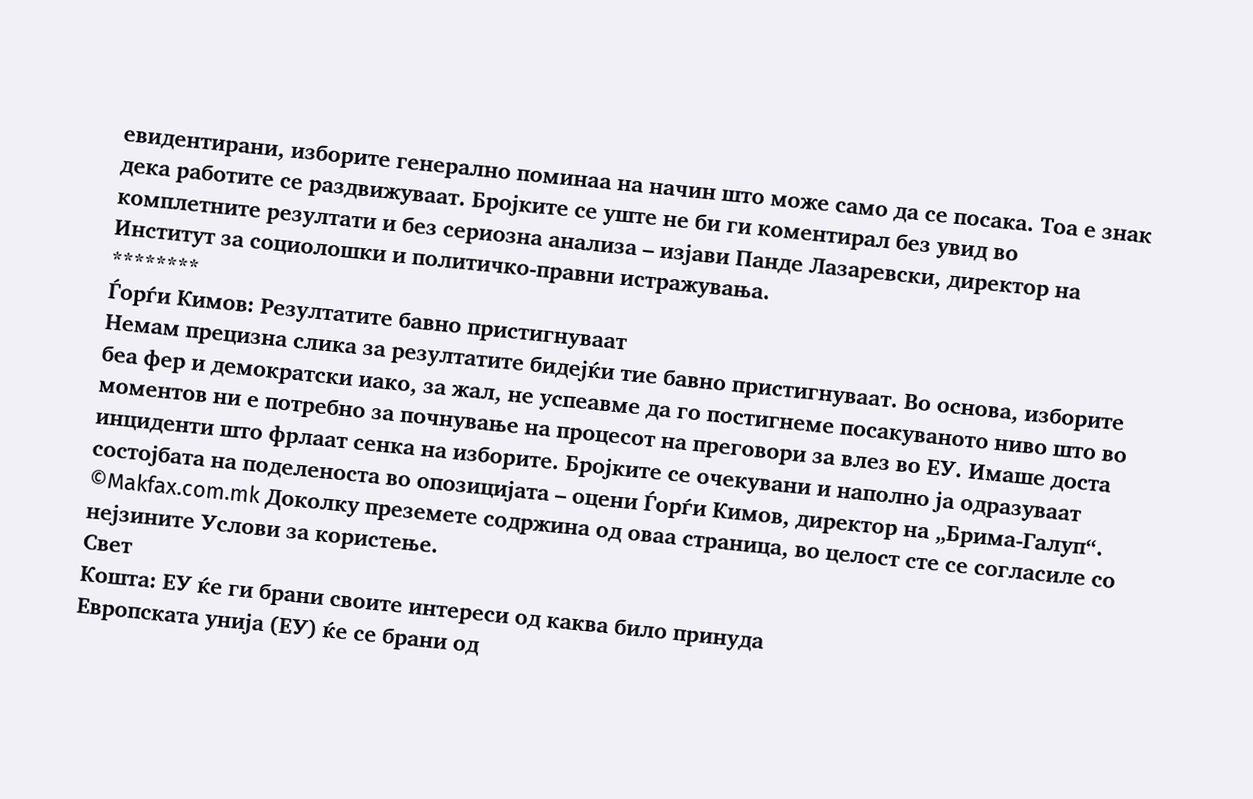евидентирани, изборите генерално поминаа на начин што може само да се посака. Тоа е знак дека работите се раздвижуваат. Бројките се уште не би ги коментирал без увид во комплетните резултати и без сериозна анализа – изјави Панде Лазаревски, директор на Институт за социолошки и политичко-правни истражувања.
********
Ѓорѓи Кимов: Резултатите бавно пристигнуваат
Немам прецизна слика за резултатите бидејќи тие бавно пристигнуваат. Во основа, изборите беа фер и демократски иако, за жал, не успеавме да го постигнеме посакуваното ниво што во моментов ни е потребно за почнување на процесот на преговори за влез во ЕУ. Имаше доста инциденти што фрлаат сенка на изборите. Бројките се очекувани и наполно ја одразуваат состојбата на поделеноста во опозицијата – оцени Ѓорѓи Кимов, директор на „Брима-Галуп“.
©Makfax.com.mk Доколку преземете содржина од оваа страница, во целост сте се согласиле со нејзините Услови за користење.
Свет
Кошта: ЕУ ќе ги брани своите интереси од каква било принуда
Европската унија (ЕУ) ќе се брани од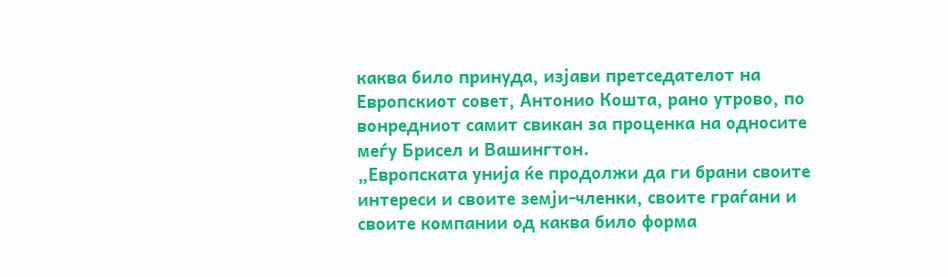каква било принуда, изјави претседателот на Европскиот совет, Антонио Кошта, рано утрово, по вонредниот самит свикан за проценка на односите меѓу Брисел и Вашингтон.
„Европската унија ќе продолжи да ги брани своите интереси и своите земји-членки, своите граѓани и своите компании од каква било форма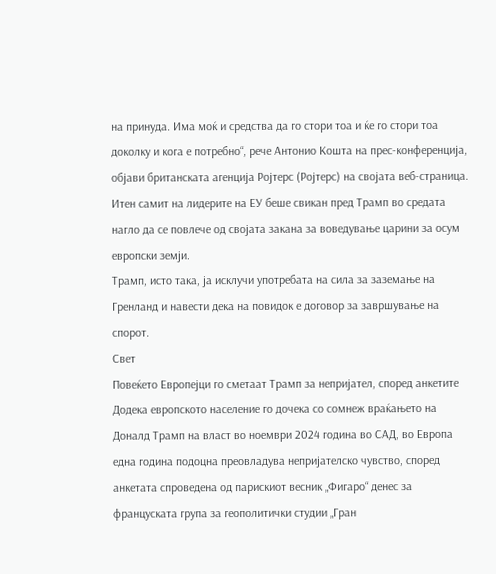на принуда. Има моќ и средства да го стори тоа и ќе го стори тоа доколку и кога е потребно“, рече Антонио Кошта на прес-конференција, објави британската агенција Ројтерс (Ројтерс) на својата веб-страница.
Итен самит на лидерите на ЕУ беше свикан пред Трамп во средата нагло да се повлече од својата закана за воведување царини за осум европски земји.
Трамп, исто така, ја исклучи употребата на сила за заземање на Гренланд и навести дека на повидок е договор за завршување на спорот.
Свет
Повеќето Европејци го сметаат Трамп за непријател, според анкетите
Додека европското население го дочека со сомнеж враќањето на Доналд Трамп на власт во ноември 2024 година во САД, во Европа една година подоцна преовладува непријателско чувство, според анкетата спроведена од парискиот весник „Фигаро“ денес за француската група за геополитички студии „Гран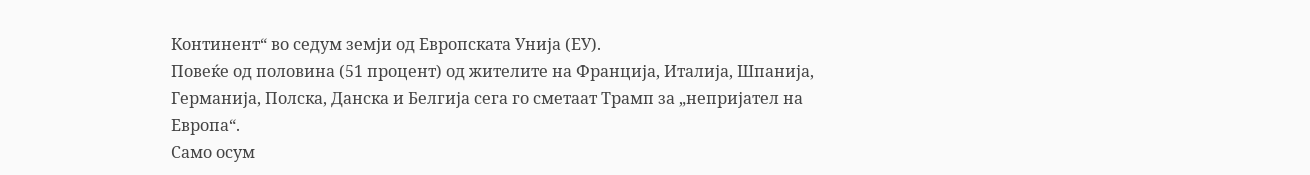Континент“ во седум земји од Европската Унија (ЕУ).
Повеќе од половина (51 процент) од жителите на Франција, Италија, Шпанија, Германија, Полска, Данска и Белгија сега го сметаат Трамп за „непријател на Европа“.
Само осум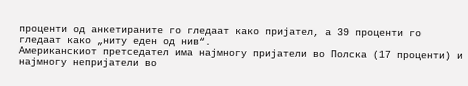проценти од анкетираните го гледаат како пријател, а 39 проценти го гледаат како „ниту еден од нив“.
Американскиот претседател има најмногу пријатели во Полска (17 проценти) и најмногу непријатели во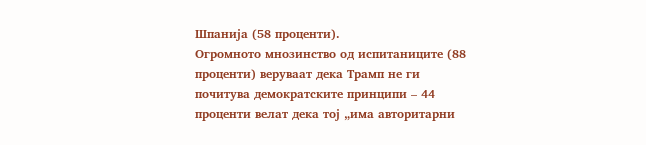Шпанија (58 проценти).
Огромното мнозинство од испитаниците (88 проценти) веруваат дека Трамп не ги почитува демократските принципи – 44 проценти велат дека тој „има авторитарни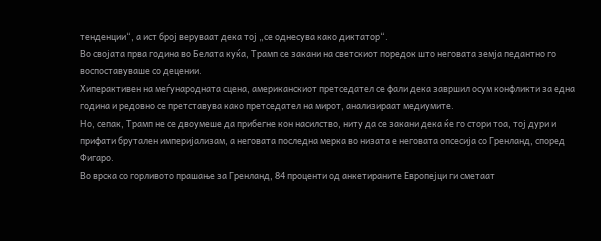тенденции“, а ист број веруваат дека тој „се однесува како диктатор“.
Во својата прва година во Белата куќа, Трамп се закани на светскиот поредок што неговата земја педантно го воспоставуваше со децении.
Хиперактивен на меѓународната сцена, американскиот претседател се фали дека завршил осум конфликти за една година и редовно се претставува како претседател на мирот, анализираат медиумите.
Но, сепак, Трамп не се двоумеше да прибегне кон насилство, ниту да се закани дека ќе го стори тоа, тој дури и прифати брутален империјализам, а неговата последна мерка во низата е неговата опсесија со Гренланд, според Фигаро.
Во врска со горливото прашање за Гренланд, 84 проценти од анкетираните Европејци ги сметаат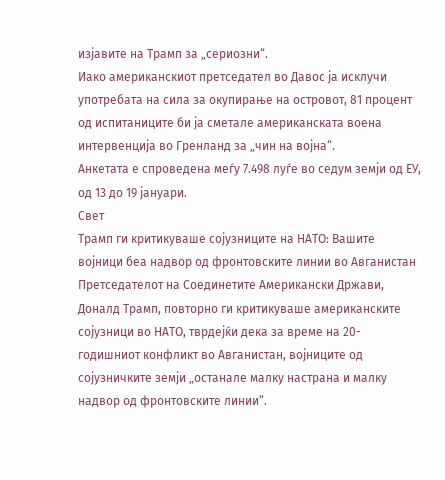изјавите на Трамп за „сериозни“.
Иако американскиот претседател во Давос ја исклучи употребата на сила за окупирање на островот, 81 процент од испитаниците би ја сметале американската воена интервенција во Гренланд за „чин на војна“.
Анкетата е спроведена меѓу 7.498 луѓе во седум земји од ЕУ, од 13 до 19 јануари.
Свет
Трамп ги критикуваше сојузниците на НАТО: Вашите војници беа надвор од фронтовските линии во Авганистан
Претседателот на Соединетите Американски Држави, Доналд Трамп, повторно ги критикуваше американските сојузници во НАТО, тврдејќи дека за време на 20-годишниот конфликт во Авганистан, војниците од сојузничките земји „останале малку настрана и малку надвор од фронтовските линии“.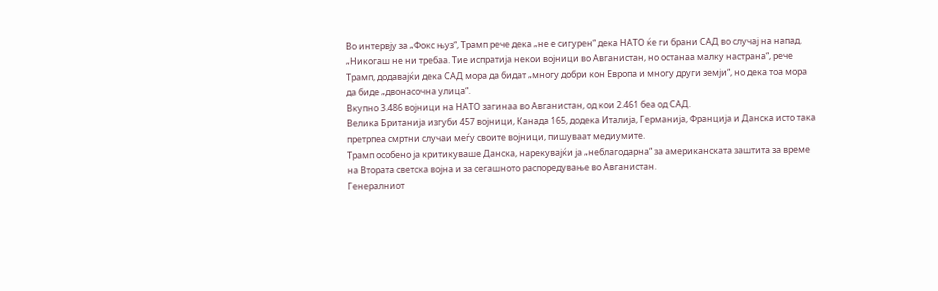Во интервју за „Фокс њуз“, Трамп рече дека „не е сигурен“ дека НАТО ќе ги брани САД во случај на напад.
„Никогаш не ни требаа. Тие испратија некои војници во Авганистан, но останаа малку настрана“, рече Трамп, додавајќи дека САД мора да бидат „многу добри кон Европа и многу други земји“, но дека тоа мора да биде „двонасочна улица“.
Вкупно 3.486 војници на НАТО загинаа во Авганистан, од кои 2.461 беа од САД.
Велика Британија изгуби 457 војници, Канада 165, додека Италија, Германија, Франција и Данска исто така претрпеа смртни случаи меѓу своите војници, пишуваат медиумите.
Трамп особено ја критикуваше Данска, нарекувајќи ја „неблагодарна“ за американската заштита за време на Втората светска војна и за сегашното распоредување во Авганистан.
Генералниот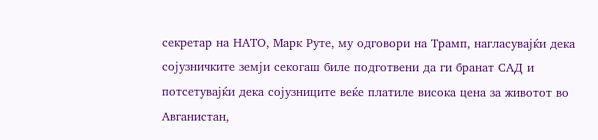секретар на НАТО, Марк Руте, му одговори на Трамп, нагласувајќи дека сојузничките земји секогаш биле подготвени да ги бранат САД и потсетувајќи дека сојузниците веќе платиле висока цена за животот во Авганистан,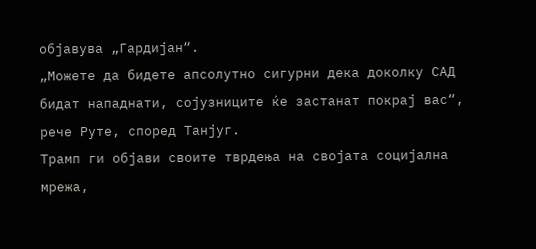објавува „Гардијан“.
„Можете да бидете апсолутно сигурни дека доколку САД бидат нападнати, сојузниците ќе застанат покрај вас“, рече Руте, според Танјуг.
Трамп ги објави своите тврдења на својата социјална мрежа,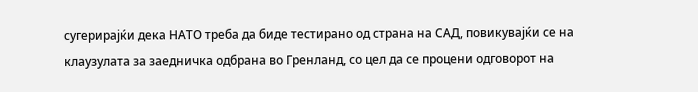сугерирајќи дека НАТО треба да биде тестирано од страна на САД, повикувајќи се на клаузулата за заедничка одбрана во Гренланд, со цел да се процени одговорот на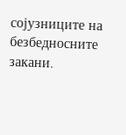сојузниците на безбедносните закани.